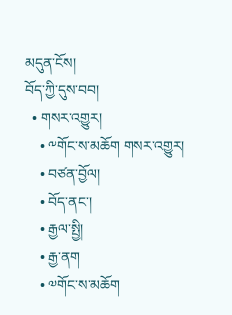མདུན་ངོས།
བོད་ཀྱི་དུས་བབ།
  • གསར་འགྱུར།
    • ༸གོང་ས་མཆོག གསར་འགྱུར།
    • བཙན་བྱོལ།
    • བོད་ནང་།
    • རྒྱལ་སྤྱི།
    • རྒྱ་ནག
    • ༧གོང་ས་མཆོག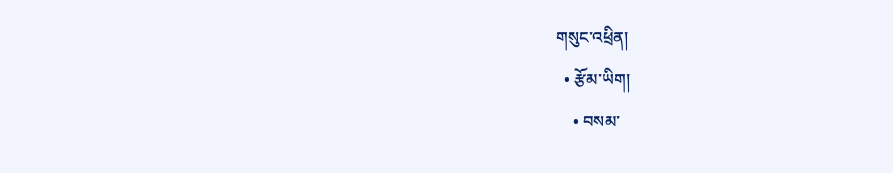གསུང་འཕྲིན།
  • རྩོམ་ཡིག།
    • བསམ་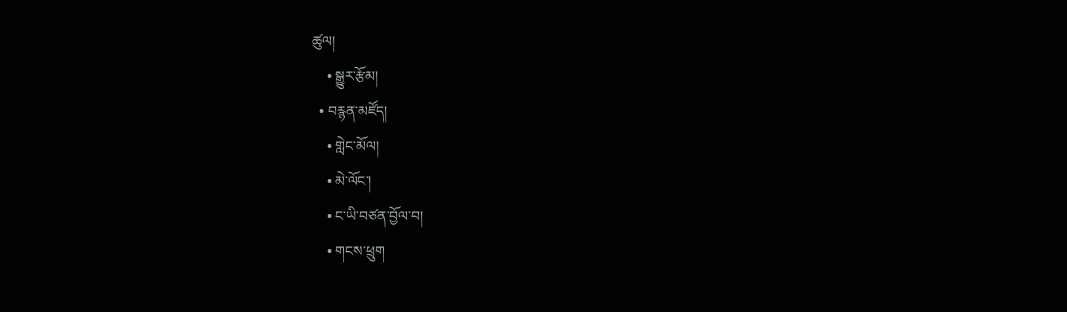ཚུལ།
    • སྒྱུར་རྩོམ།
  • བརྙན་མཛོད།
    • གླེང་མོལ།
    • མེ་ལོང་།
    • ང་ཡི་བཙན་བྱོལ་བ།
    • གངས་ཕྲུག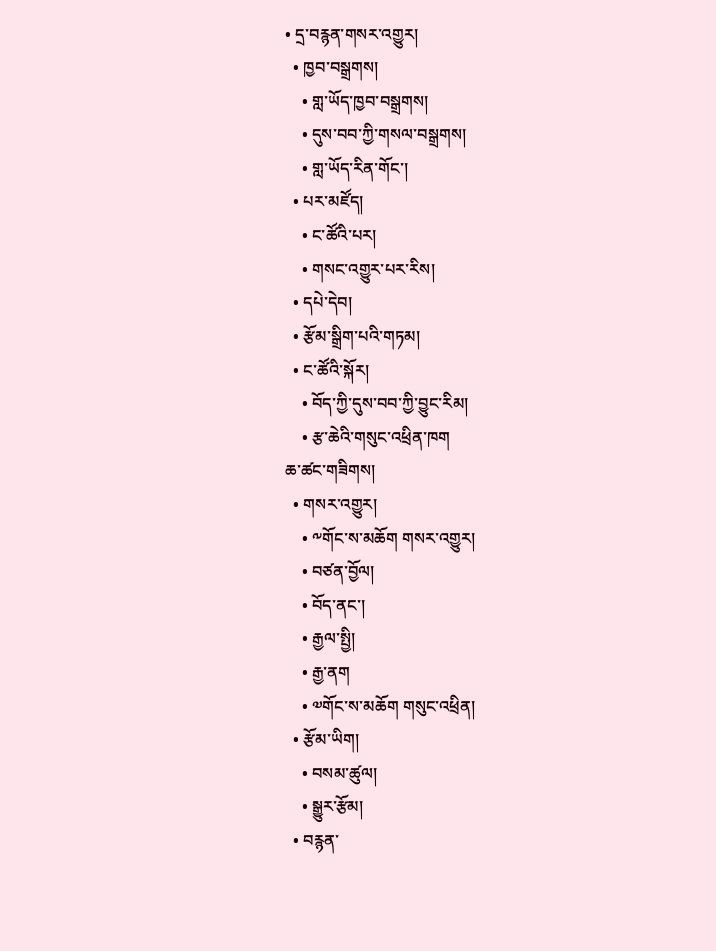• དྲ་བརྙན་གསར་འགྱུར།
  • ཁྱབ་བསྒྲགས།
    • གླ་ཡོད་ཁྱབ་བསྒྲགས།
    • དུས་བབ་ཀྱི་གསལ་བསྒྲགས།
    • གླ་ཡོད་རིན་གོང་།
  • པར་མཛོད།
    • ང་ཚོའི་པར།
    • གསང་འགྱུར་པར་རིས།
  • དཔེ་དེབ།
  • རྩོམ་སྒྲིག་པའི་གཏམ།
  • ང་ཚོའི་སྐོར།
    • བོད་ཀྱི་དུས་བབ་ཀྱི་བྱུང་རིམ།
    • རྩ་ཆེའི་གསུང་འཕྲིན་ཁག
ཆ་ཚང་གཟིགས།
  • གསར་འགྱུར།
    • ༸གོང་ས་མཆོག གསར་འགྱུར།
    • བཙན་བྱོལ།
    • བོད་ནང་།
    • རྒྱལ་སྤྱི།
    • རྒྱ་ནག
    • ༧གོང་ས་མཆོག གསུང་འཕྲིན།
  • རྩོམ་ཡིག།
    • བསམ་ཚུལ།
    • སྒྱུར་རྩོམ།
  • བརྙན་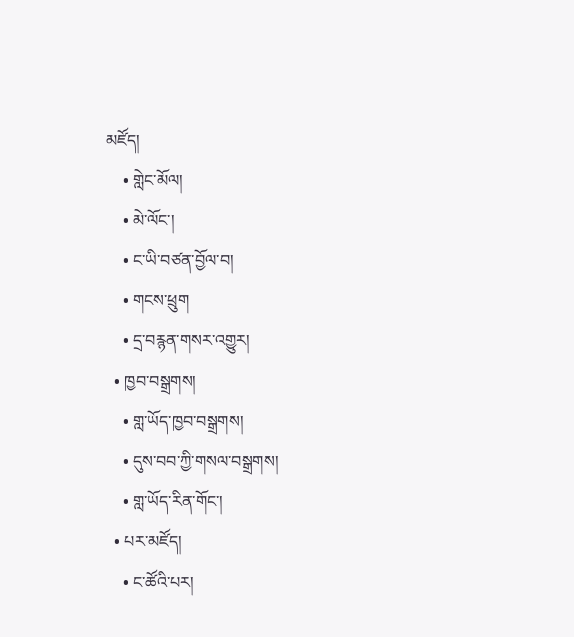མཛོད།
    • གླེང་མོལ།
    • མེ་ལོང་།
    • ང་ཡི་བཙན་བྱོལ་བ།
    • གངས་ཕྲུག
    • དྲ་བརྙན་གསར་འགྱུར།
  • ཁྱབ་བསྒྲགས།
    • གླ་ཡོད་ཁྱབ་བསྒྲགས།
    • དུས་བབ་ཀྱི་གསལ་བསྒྲགས།
    • གླ་ཡོད་རིན་གོང་།
  • པར་མཛོད།
    • ང་ཚོའི་པར།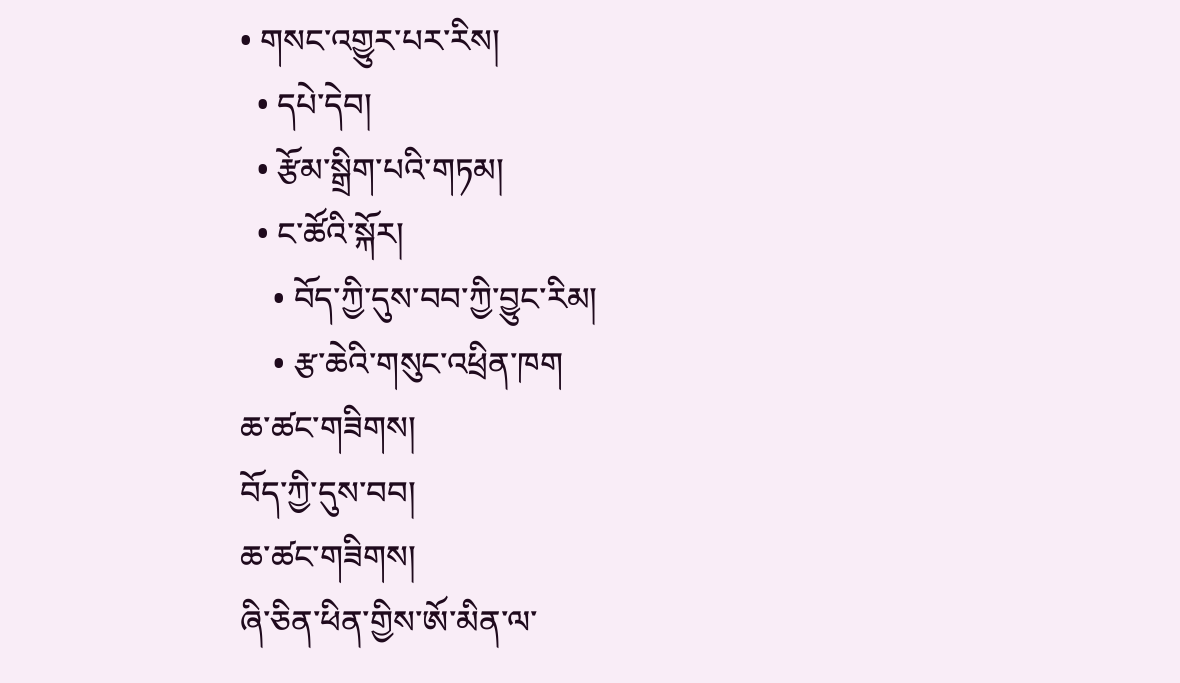• གསང་འགྱུར་པར་རིས།
  • དཔེ་དེབ།
  • རྩོམ་སྒྲིག་པའི་གཏམ།
  • ང་ཚོའི་སྐོར།
    • བོད་ཀྱི་དུས་བབ་ཀྱི་བྱུང་རིམ།
    • རྩ་ཆེའི་གསུང་འཕྲིན་ཁག
ཆ་ཚང་གཟིགས།
བོད་ཀྱི་དུས་བབ།
ཆ་ཚང་གཟིགས།
ཞི་ཅིན་ཕིན་གྱིས་ཨོ་མིན་ལ་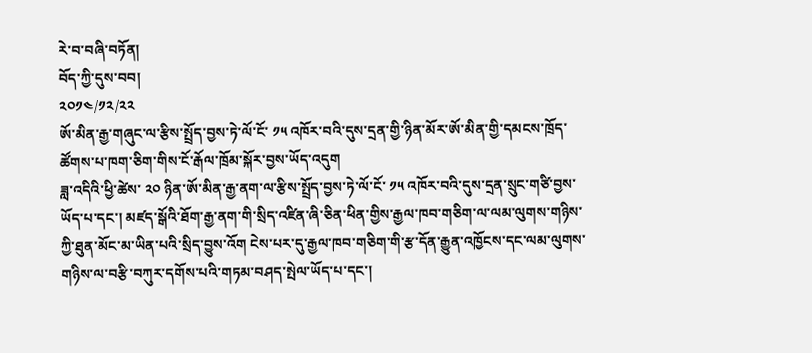རེ་བ་བཞི་བཏོན།
བོད་ཀྱི་དུས་བབ།
༢༠༡༤/༡༢/༢༢
ཨོ་མིན་རྒྱ་གཞུང་ལ་རྩིས་སྤྲོད་བྱས་ཏེ་ལོ་ངོ་ ༡༥ འཁོར་བའི་དུས་དྲན་གྱི་ཉིན་མོར་ཨོ་མིན་གྱི་དམངས་ཁྲོད་ཚོགས་པ་ཁག་ཅིག་གིས་ངོ་རྒོལ་ཁྲོམ་སྐོར་བྱས་ཡོད་འདུག
ཟླ་འདིའི་ཕྱི་ཚེས་ ༢༠ ཉིན་ཨོ་མིན་རྒྱ་ནག་ལ་རྩིས་སྤྲོད་བྱས་ཏེ་ལོ་ངོ་ ༡༥ འཁོར་བའི་དུས་དྲན་སྲུང་གཙི་བྱས་ཡོད་པ་དང་། མཛད་སྒོའི་ཐོག་རྒྱ་ནག་གི་སྲིད་འཛིན་ཞི་ཅིན་ཕིན་གྱིས་རྒྱལ་ཁབ་གཅིག་ལ་ལམ་ལུགས་གཉིས་ཀྱི་ཐུན་མོང་མ་ཡིན་པའི་སྲིད་བྱུས་འོག ངེས་པར་དུ་རྒྱལ་ཁབ་གཅིག་གི་རྩ་དོན་རྒྱུན་འཁྱོངས་དང་ལམ་ལུགས་གཉིས་ལ་བརྩི་བཀུར་དགོས་པའི་གཏམ་བཤད་སྤེལ་ཡོད་པ་དང་།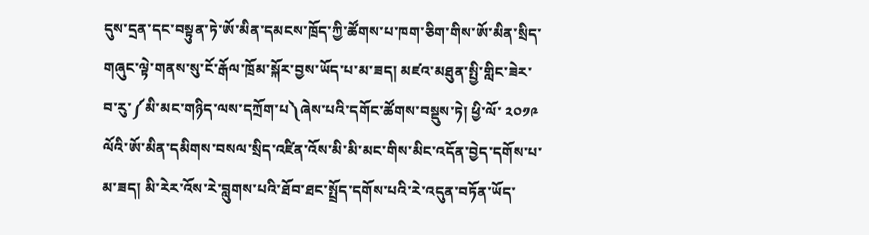དུས་དྲན་དང་བསྟུན་ཏེ་ཨོ་མིན་དམངས་ཁྲོད་ཀྱི་ཚོགས་པ་ཁག་ཅིག་གིས་ཨོ་མིན་སྲིད་གཞུང་ལྟེ་གནས་སུ་ངོ་རྒོལ་ཁྲོམ་སྐོར་བྱས་ཡོད་པ་མ་ཟད། མཛའ་མཐུན་སྤྱི་གླིང་ཟེར་བ་རུ་༼མི་མང་གཉིད་ལས་དཀྲོག་པ༽ཞེས་པའི་དགོང་ཚོགས་བསྡུས་ཏེ། ཕྱི་ལོ་ ༢༠༡༩ ལོའི་ཨོ་མིན་དམིགས་བསལ་སྲིད་འཛིན་འོས་མི་མི་མང་གིས་མིང་འདོན་བྱེད་དགོས་པ་མ་ཟད། མི་རེར་འོས་རེ་བླུགས་པའི་ཐོབ་ཐང་སྤྲོད་དགོས་པའི་རེ་འདུན་བཏོན་ཡོད་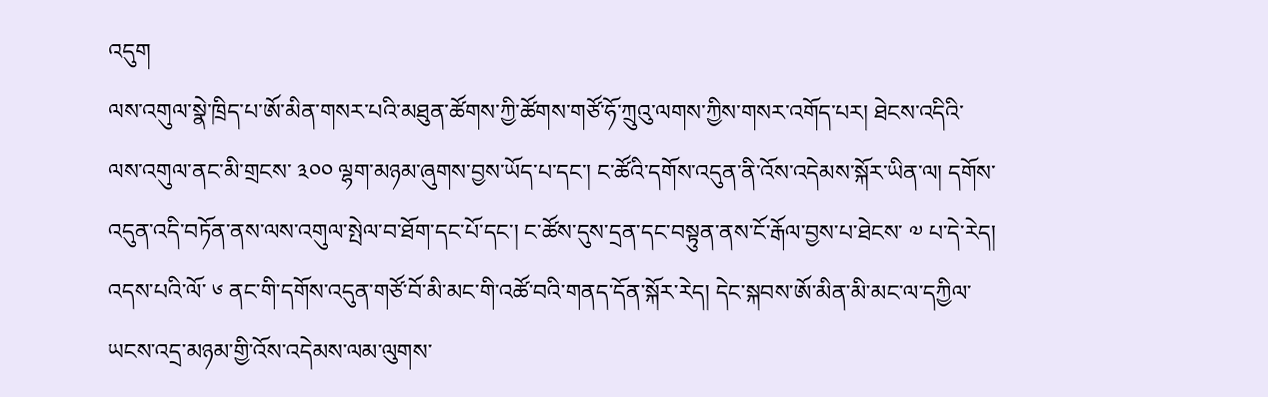འདུག
ལས་འགུལ་སྣེ་ཁྲིད་པ་ཨོ་མིན་གསར་པའི་མཐུན་ཚོགས་ཀྱི་ཚོགས་གཙོ་ཧོ་ཀྲུའུ་ལགས་ཀྱིས་གསར་འགོད་པར། ཐེངས་འདིའི་ལས་འགུལ་ནང་མི་གྲངས་ ༣༠༠ ལྷག་མཉམ་ཞུགས་བྱས་ཡོད་པ་དང་། ང་ཚོའི་དགོས་འདུན་ནི་འོས་འདེམས་སྐོར་ཡིན་ལ། དགོས་འདུན་འདི་བཏོན་ནས་ལས་འགུལ་སྤེལ་བ་ཐོག་དང་པོ་དང་། ང་ཚོས་དུས་དྲན་དང་བསྟུན་ནས་ངོ་རྒོལ་བྱས་པ་ཐེངས་ ༧ པ་དེ་རེད། འདས་པའི་ལོ་ ༦ ནང་གི་དགོས་འདུན་གཙོ་བོ་མི་མང་གི་འཚོ་བའི་གནད་དོན་སྐོར་རེད། དེང་སྐབས་ཨོ་མིན་མི་མང་ལ་དཀྱིལ་ཡངས་འདྲ་མཉམ་གྱི་འོས་འདེམས་ལམ་ལུགས་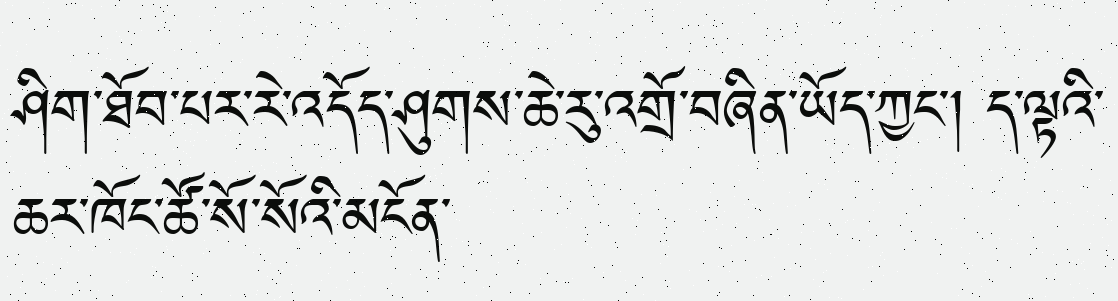ཤིག་ཐོབ་པར་རེ་འདོད་ཤུགས་ཆེ་རུ་འགྲོ་བཞིན་ཡོད་ཀྱང་། ད་ལྟའི་ཆར་ཁོང་ཚོ་སོ་སོའི་མངོན་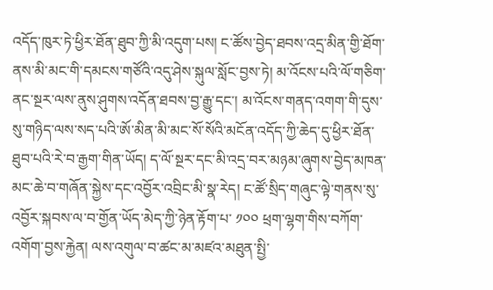འདོད་ཁུར་ཏེ་ཕྱིར་ཐོན་ཐུབ་ཀྱི་མི་འདུག་པས། ང་ཚོས་བྱེད་ཐབས་འདྲ་མིན་གྱི་ཐོག་ནས་མི་མང་གི་དམངས་གཙོའི་འདུ་ཤེས་སྐུལ་སློང་བྱས་ཏེ། མ་འོངས་པའི་ལོ་གཅིག་ནང་སྔར་ལས་ནུས་ཤུགས་འདོན་ཐབས་བྱ་རྒྱུ་དང་། མ་འོངས་གནད་འགག་གི་དུས་སུ་གཉིད་ལས་སད་པའི་ཨོ་མིན་མི་མང་སོ་སོའི་མངོན་འདོད་ཀྱི་ཆེད་དུ་ཕྱིར་ཐོན་ཐུབ་པའི་རེ་བ་རྒྱག་གིན་ཡོད། ད་ལོ་སྔར་དང་མི་འདྲ་བར་མཉམ་ཞུགས་བྱེད་མཁན་མང་ཆེ་བ་གཞོན་སྐྱེས་དང་འབྱོར་འབྲིང་མི་སྣ་རེད། ང་ཚོ་སྲིད་གཞུང་ལྟེ་གནས་སུ་འབྱོར་སྐབས་ལ་བ་གྱོན་ཡོད་མེད་ཀྱི་ཉེན་རྟོག་པ་ ༡༠༠ ཕྲག་ལྷག་གིས་བཀོག་འགོག་བྱས་རྐྱེན། ལས་འགུལ་བ་ཚང་མ་མཛའ་མཐུན་སྤྱི་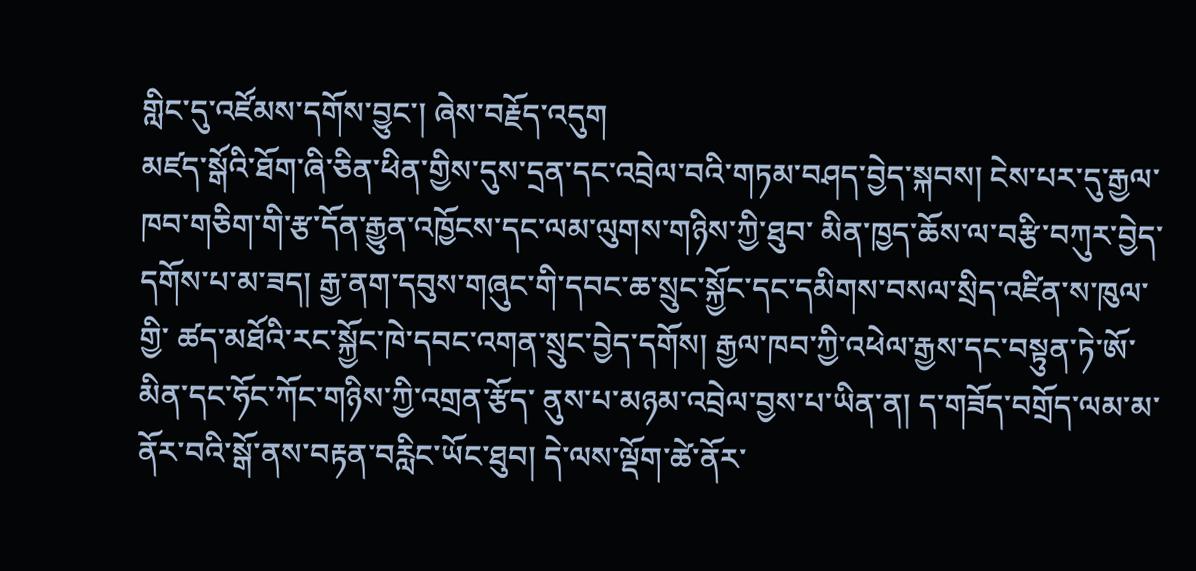གླིང་དུ་འཛོམས་དགོས་བྱུང་། ཞེས་བརྗོད་འདུག
མཛད་སྒོའི་ཐོག་ཞི་ཅིན་ཕིན་གྱིས་དུས་དྲན་དང་འབྲེལ་བའི་གཏམ་བཤད་བྱེད་སྐབས། ངེས་པར་དུ་རྒྱལ་ཁབ་གཅིག་གི་རྩ་དོན་རྒྱུན་འཁྱོངས་དང་ལམ་ལུགས་གཉིས་ཀྱི་ཐུབ་ མིན་ཁྱད་ཆོས་ལ་བརྩི་བཀུར་བྱེད་དགོས་པ་མ་ཟད། རྒྱ་ནག་དབུས་གཞུང་གི་དབང་ཆ་སྲུང་སྐྱོང་དང་དམིགས་བསལ་སྲིད་འཛིན་ས་ཁུལ་གྱི་ ཚད་མཐོའི་རང་སྐྱོང་ཁེ་དབང་འགན་སྲུང་བྱེད་དགོས། རྒྱལ་ཁབ་ཀྱི་འཕེལ་རྒྱས་དང་བསྟུན་ཏེ་ཨོ་མིན་དང་ཧོང་ཀོང་གཉིས་ཀྱི་འགྲན་རྩོད་ ནུས་པ་མཉམ་འབྲེལ་བྱས་པ་ཡིན་ན། ད་གཟོད་བགྲོད་ལམ་མ་ནོར་བའི་སྒོ་ནས་བརྟན་བརླིང་ཡོང་ཐུབ། དེ་ལས་ལྡོག་ཚེ་ནོར་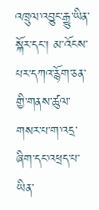འཁྲུལ་འབྱུང་རྒྱུ་ཡིན་སྐོར་དང་། མ་འོངས་པར་དཀའ་རྙོག་ཅན་གྱི་གནས་ཚུལ་གསར་པ་ག་འདྲ་ཞིག་དང་འཕྲད་པ་ཡིན་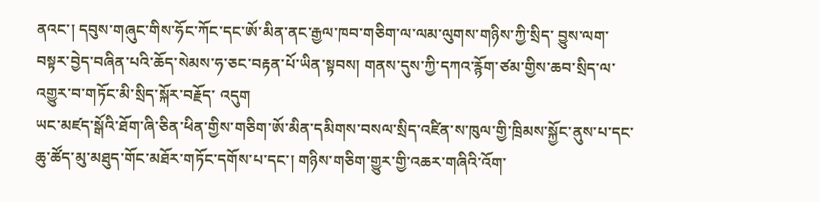ནའང་། དབུས་གཞུང་གིས་ཧོང་ཀོང་དང་ཨོ་མིན་ནང་རྒྱལ་ཁབ་གཅིག་ལ་ལམ་ལུགས་གཉིས་ཀྱི་སྲིད་ བྱུས་ལག་བསྟར་བྱེད་བཞིན་པའི་ཆོད་སེམས་ཧ་ཅང་བརྟན་པོ་ཡིན་སྟབས། གནས་དུས་ཀྱི་དཀའ་རྙོག་ཙམ་གྱིས་ཆབ་སྲིད་ལ་འགྱུར་བ་གཏོང་མི་སྲིད་སྐོར་བརྗོད་ འདུག
ཡང་མཛད་སྒོའི་ཐོག་ཞི་ཅིན་ཕིན་གྱིས་གཅིག་ཨོ་མིན་དམིགས་བསལ་སྲིད་འཛིན་ས་ཁུལ་གྱི་ཁྲིམས་སྐྱོང་ནུས་པ་དང་ཆུ་ཚོད་མུ་མཐུད་གོང་མཐོར་གཏོང་དགོས་པ་དང་། གཉིས་གཅིག་གྱུར་གྱི་འཆར་གཞིའི་འོག་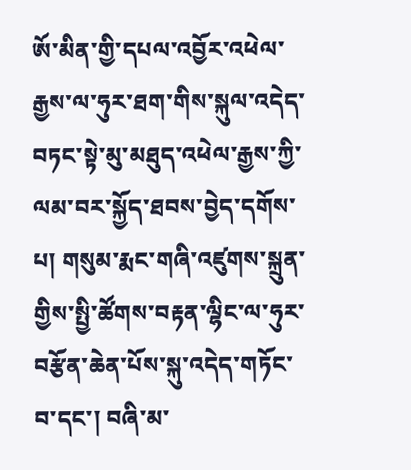ཨོ་མིན་གྱི་དཔལ་འབྱོར་འཕེལ་རྒྱས་ལ་ཧུར་ཐག་གིས་སྐུལ་འདེད་བཏང་སྟེ་མུ་མཐུད་འཕེལ་རྒྱས་ཀྱི་ལམ་བར་སྐྱོད་ཐབས་བྱེད་དགོས་པ། གསུམ་རྨང་གཞི་འཛུགས་སྐྲུན་གྱིས་སྤྱི་ཚོགས་བརྟན་ལྷིང་ལ་ཧུར་བརྩོན་ཆེན་པོས་སྐུ་འདེད་གཏོང་བ་དང་། བཞི་མ་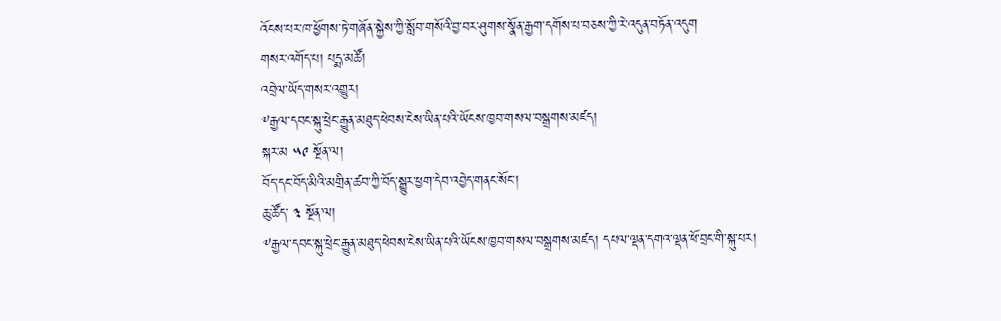འོངས་པར་ཁ་ཕྱོགས་ཏེ་གཞོན་སྐྱེས་ཀྱི་སློབ་གསོའི་བྱ་བར་ཤུགས་སྣོན་རྒྱག་དགོས་པ་བཅས་ཀྱི་རེ་འདུན་བཏོན་འདུག
གསར་འགོད་པ། པདྨ་མཚོ།
འབྲེལ་ཡོད་གསར་འགྱུར།
༸རྒྱལ་དབང་སྐུ་ཕྲེང་རྒྱུན་མཐུད་ཕེབས་ངེས་ཡིན་པའི་ཡོངས་ཁྱབ་གསལ་བསྒྲགས་མཛད།
སྐར་མ ༥༩ སྔོན་ལ།
བོད་དང་བོད་མིའི་མགྲིན་ཚབ་ཀྱི་བོད་སྒྱུར་ཕྱག་དེབ་འབྱེད་གནང་སོང་།
ཆུ་ཚོད་ ༣ སྔོན་ལ།
༸རྒྱལ་དབང་སྐུ་ཕྲེང་རྒྱུན་མཐུད་ཕེབས་ངེས་ཡིན་པའི་ཡོངས་ཁྱབ་གསལ་བསྒྲགས་མཛད། དཔལ་ལྡན་དགའ་ལྡན་ཕོ་བྲང་གི་སྐུ་པར།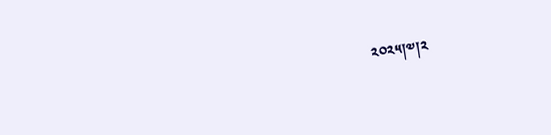༢༠༢༥།༧།༢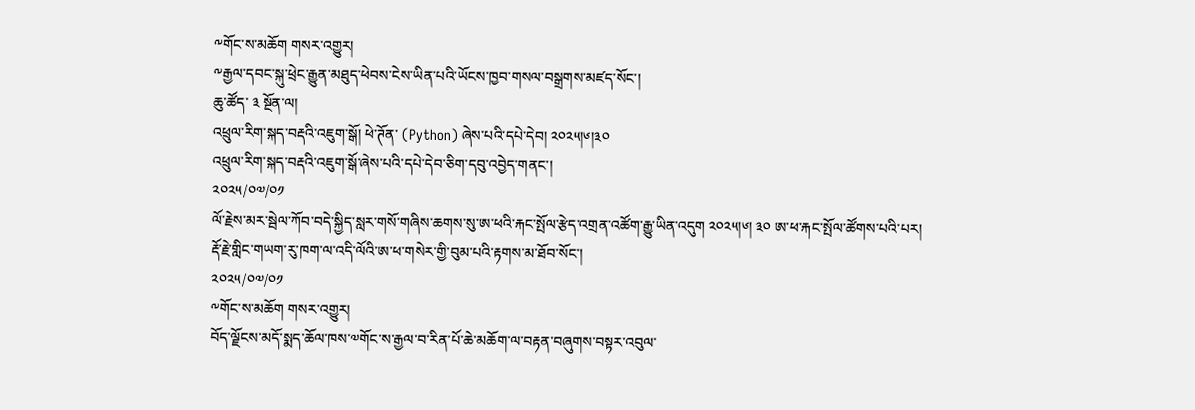༸གོང་ས་མཆོག གསར་འགྱུར།
༸རྒྱལ་དབང་སྐུ་ཕྲེང་རྒྱུན་མཐུད་ཕེབས་ངེས་ཡིན་པའི་ཡོངས་ཁྱབ་གསལ་བསྒྲགས་མཛད་སོང་།
ཆུ་ཚོད་ ༣ སྔོན་ལ།
འཕྲུལ་རིག་སྐད་བརྡའི་འཇུག་སྒོ། ཕེ་ཊོན་ (Python) ཞེས་པའི་དཔེ་དེབ། ༢༠༢༥།༦།༣༠
འཕྲུལ་རིག་སྐད་བརྡའི་འཇུག་སྒོ་ཞེས་པའི་དཔེ་དེབ་ཅིག་དབུ་འབྱེད་གནང་།
༢༠༢༥/༠༧/༠༡
ལོ་རྗེས་མར་སྦེལ་ཀོབ་བདེ་སྐྱིད་སླར་གསོ་གཞིས་ཆགས་སུ་ཨ་ཕའི་རྐང་སྤོལ་རྩེད་འགྲན་འཚོག་རྒྱུ་ཡིན་འདུག ༢༠༢༥།༦། ༣༠ ཨ་ཕ་རྐང་སྤོལ་ཚོགས་པའི་པར།
རྡོ་རྗེ་གླིང་གཡག་རུ་ཁག་ལ་འདི་ལོའི་ཨ་ཕ་གསེར་གྱི་བུམ་པའི་རྟགས་མ་ཐོབ་སོང་།
༢༠༢༥/༠༧/༠༡
༸གོང་ས་མཆོག གསར་འགྱུར།
བོད་ལྗོངས་མདོ་སྨད་ཆོལ་ཁས་༧གོང་ས་རྒྱལ་བ་རིན་པོ་ཆེ་མཆོག་ལ་བརྟན་བཞུགས་བསྟར་འབུལ་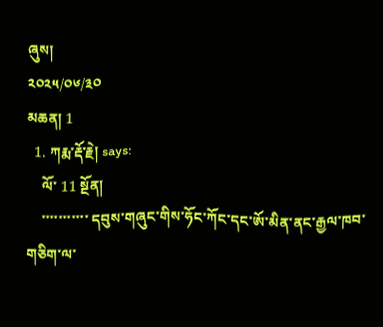ཞུས།
༢༠༢༥/༠༦/༣༠
མཆན། 1
  1. ཀརྨ་རྡོ་རྗེ། says:
    ལོ་ 11 སྔོན།
    ་་་་་་་་་་་ དབུས་གཞུང་གིས་ཧོང་ཀོང་དང་ཨོ་མིན་ནང་རྒྱལ་ཁབ་གཅིག་ལ་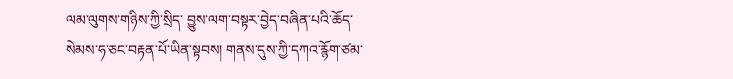ལམ་ལུགས་གཉིས་ཀྱི་སྲིད་ བྱུས་ལག་བསྟར་བྱེད་བཞིན་པའི་ཆོད་སེམས་ཧ་ཅང་བརྟན་པོ་ཡིན་སྟབས། གནས་དུས་ཀྱི་དཀའ་རྙོག་ཙམ་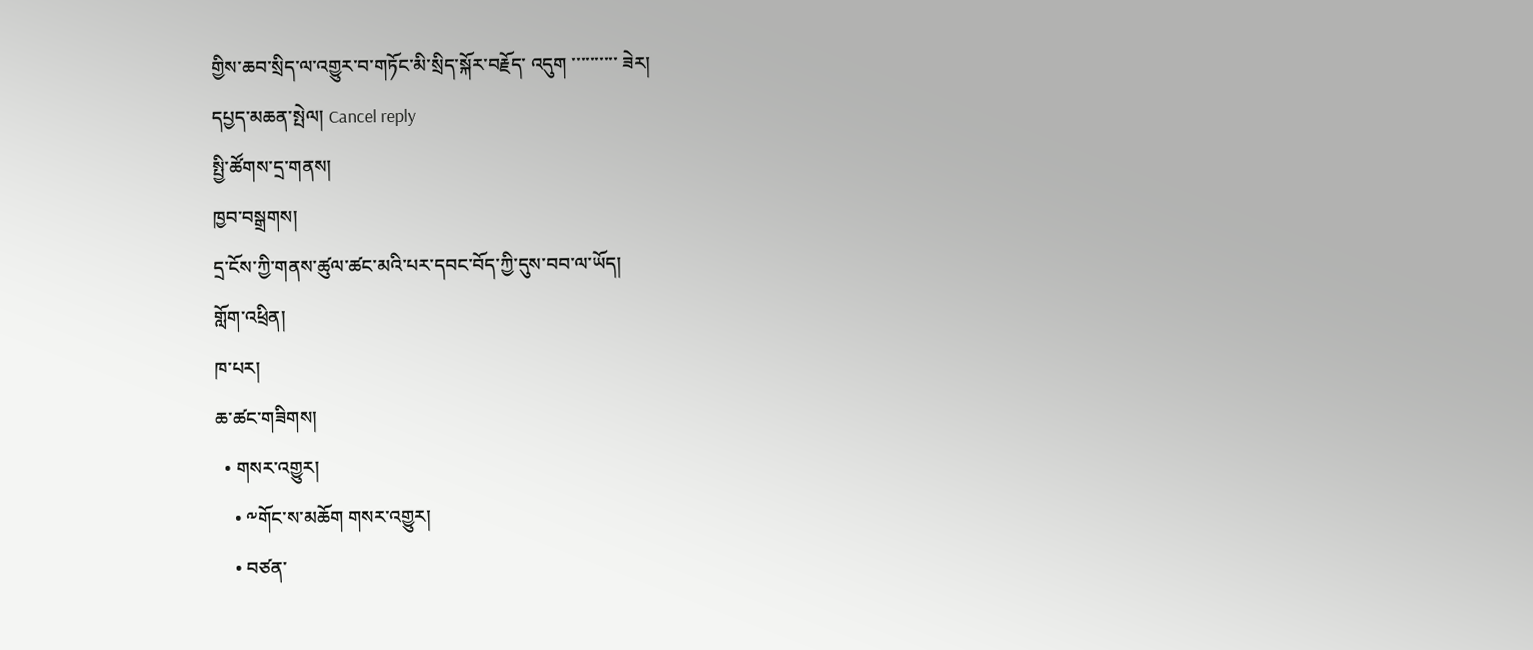གྱིས་ཆབ་སྲིད་ལ་འགྱུར་བ་གཏོང་མི་སྲིད་སྐོར་བརྗོད་ འདུག ་་་་་་་་་་ ཟེར།
དཔྱད་མཆན་སྤེལ། Cancel reply
སྤྱི་ཚོགས་དྲ་གནས།
ཁྱབ་བསྒྲགས།
དྲ་ངོས་ཀྱི་གནས་ཚུལ་ཚང་མའི་པར་དབང་བོད་ཀྱི་དུས་བབ་ལ་ཡོད།
གློག་འཕྲིན།
ཁ་པར།
ཆ་ཚང་གཟིགས།
  • གསར་འགྱུར།
    • ༸གོང་ས་མཆོག གསར་འགྱུར།
    • བཙན་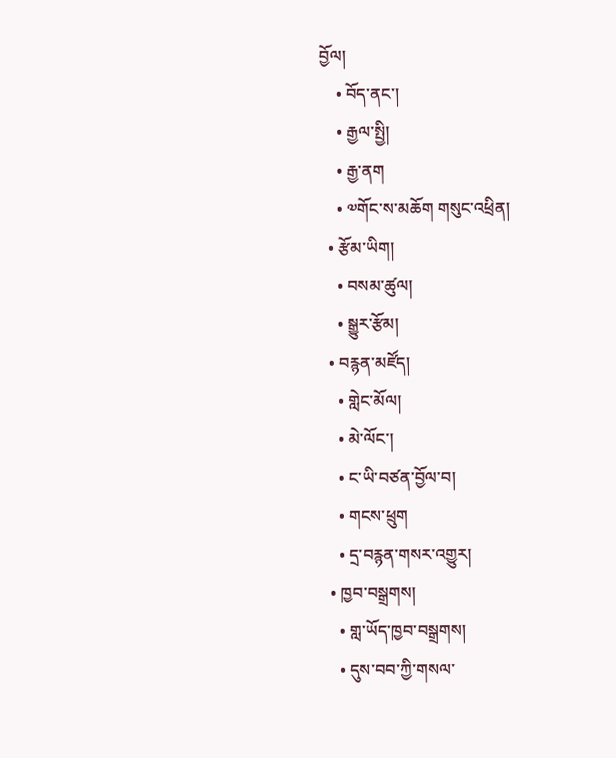བྱོལ།
    • བོད་ནང་།
    • རྒྱལ་སྤྱི།
    • རྒྱ་ནག
    • ༧གོང་ས་མཆོག གསུང་འཕྲིན།
  • རྩོམ་ཡིག།
    • བསམ་ཚུལ།
    • སྒྱུར་རྩོམ།
  • བརྙན་མཛོད།
    • གླེང་མོལ།
    • མེ་ལོང་།
    • ང་ཡི་བཙན་བྱོལ་བ།
    • གངས་ཕྲུག
    • དྲ་བརྙན་གསར་འགྱུར།
  • ཁྱབ་བསྒྲགས།
    • གླ་ཡོད་ཁྱབ་བསྒྲགས།
    • དུས་བབ་ཀྱི་གསལ་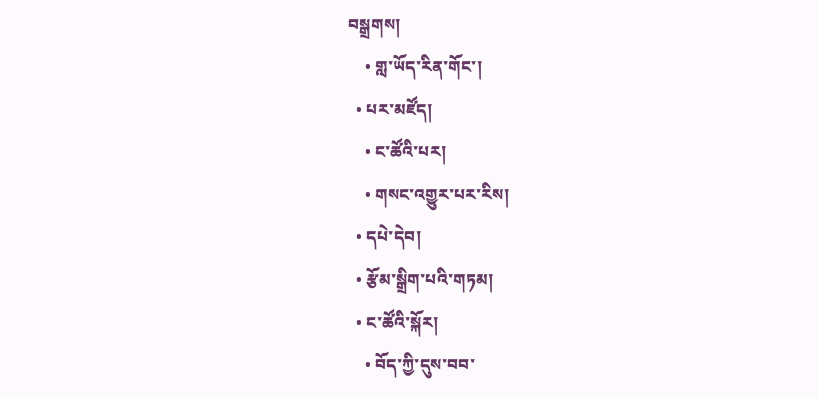བསྒྲགས།
    • གླ་ཡོད་རིན་གོང་།
  • པར་མཛོད།
    • ང་ཚོའི་པར།
    • གསང་འགྱུར་པར་རིས།
  • དཔེ་དེབ།
  • རྩོམ་སྒྲིག་པའི་གཏམ།
  • ང་ཚོའི་སྐོར།
    • བོད་ཀྱི་དུས་བབ་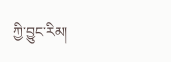ཀྱི་བྱུང་རིམ།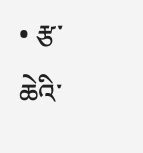• རྩ་ཆེའི་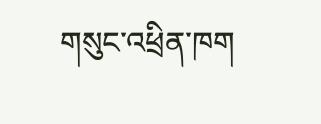གསུང་འཕྲིན་ཁག